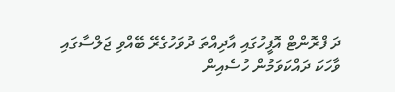ދަ ފްރޮންޓް އޮފީހުގައި އާދިއްތަ ދުވަހުގެރޭ ބޭއްވި ޖަލްސާގައި ވާހަކަ ދައްކަވަމުން ހުސެއިން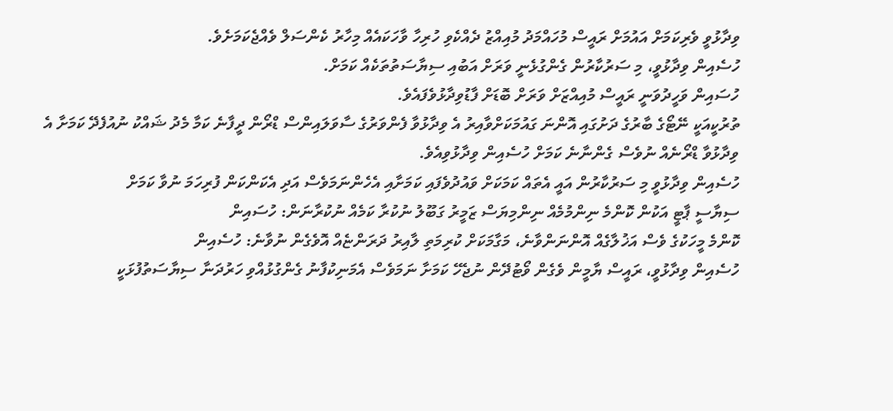ވިދާޅުވީ ވެރިކަމަށް އައުމަށް ރައީސް މުހައްމަދު މުއިއްޒު ދެއްކެވި ހުރިހާ ވާހަކައެއް މިހާރު ކެންސަލް ވެއްޖެކަމަށެވެ.
ހުސެއިން ވިދާޅުވީ، މި ސަރުކާރުން ގެންގުޅެނީ ވަރަށް އަބުއި ސިޔާސަތުތަކެއް ކަމަށް.
ހުސައިން ވަހީދުވަނީ ރައީސް މުއިއްޒަށް ވަރަށް ބޮޑަށް ފާޑުވިދާޅުވެފައެވެ.
ތުރުކީއަކީ ނޭޓޯގެ ބާރުގެ ދަށުގައި އޮންނަ ގައުމަކަށްވާއިރު އެ ވިދާޅުވާ ފެންވަރުގެ ސާވަލައިންސް ޑްރޯން ދީފާނެ ކަމާ މެދު ޝައްކު ނުއުފެދޭ ކަމަށާ އެ ވިދާޅުވާ ޑްރޯނެއް ނުވެސް ގެންނާނެ ކަމަށް ހުސެއިން ވިދާޅުވިއެވެ.
ހުސެއިން ވިދާޅުވީ މި ސަރުކާރުން އައީ އެތައް ކަމަކަށް ވައުދުވެފައި ކަމަށާއި އެހެންނަމަވެސް އަދި އެކަންކަން ފުރިހަމަ ނުވާ ކަމަށް
ސިޔާސީ ޕާޓީ އަކުން ކޮންމެ ނިންމުމެއް ނިންމިޔަސް ޒަމީރު ގަބޫލު ނުކުރާ ކަމެއް ނުކުރާނަން: ހުސައިން
ކޮންމެ މީހަކުގެ ވެސް އަޚުލާގެއް އޮންނަންވާނެ، މަގާމަކަށް ކުރިމަތި ލާއިރު ދަރަންޏެއް އޮވެގެން ނުވާނެ: ހުސެއިން
ހުސެއިން ވިދާޅުވީ، ރައީސް ޔާމީން ވެގެން ވޯޓުދޭން ނުޖެހޭ ކަމަށާ ނަމަވެސް އެމަނިކުފާނު ގެންގުޅުއްވި ހަރުދަނާ ސިޔާސަތުފުޅަކީ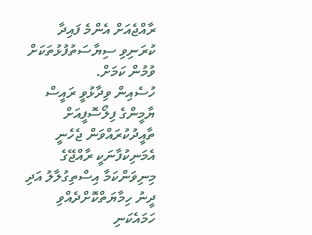ރާއްޖެއަށް އެންމެ ފައިދާ ކުރަނިވި ސިޔާސަތުފުޅުތަކަށް ވުމުން ކަމަށް.
ހުސެއިން ވިދާޅުވީ ރައީސް ޔާމީންގެ ފިލޯސޮފީއަށް ތާއީދުކުރައްވަން ޖެހެނީ އެމަނިކުފާނަކީ ރާއްޖޭގެ މިނިވަންކަމާ އިސްތިގުލާލު އަދި ދީނު ހިމާޔަތްކޮށްދެއްވި ހަމައެކަނި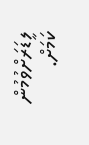ލީޑަރަށްވުމުން ކަމަށް.